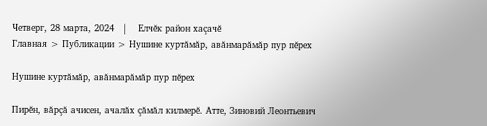Четверг, 28 марта, 2024   |    Елчĕк район хаçачĕ
Главная > Публикации > Нушине куртăмăр, авăнмарăмăр пур пĕрех

Нушине куртăмăр, авăнмарăмăр пур пĕрех

Пирĕн, вăрçă ачисен, ачалăх çăмăл килмерĕ. Атте, Зиновий Леонтьевич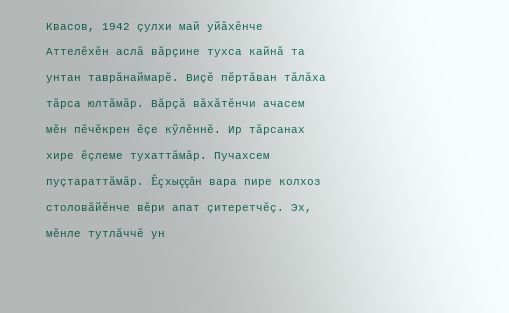Квасов, 1942 çулхи май уйăхĕнче Аттелĕхĕн аслă вăрçине тухса кайнă та унтан таврăнаймарĕ. Виçĕ пĕртăван тăлăха тăрса юлтăмăр. Вăрçă вăхăтĕнчи ачасем мĕн пĕчĕкрен ĕçе кỹлĕннĕ. Ир тăрсанах хире ĕçлеме тухаттăмăр. Пучахсем пуçтараттăмăр. Ĕç хыççăн вара пире колхоз столовăйĕнче вĕри апат çитеретчĕç. Эх, мĕнле тутлăччĕ ун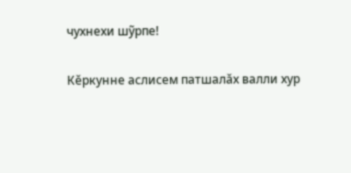чухнехи шỹрпе!

Кĕркунне аслисем патшалăх валли хур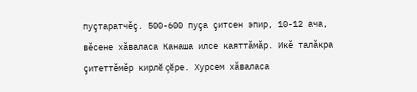пуçтаратчĕç. 500-600 пуçа çитсен эпир, 10-12 ача, вĕсене хăваласа Канаша илсе каяттăмăр. Икĕ талăкра çитеттĕмĕр кирлĕ çĕре. Хурсем хăваласа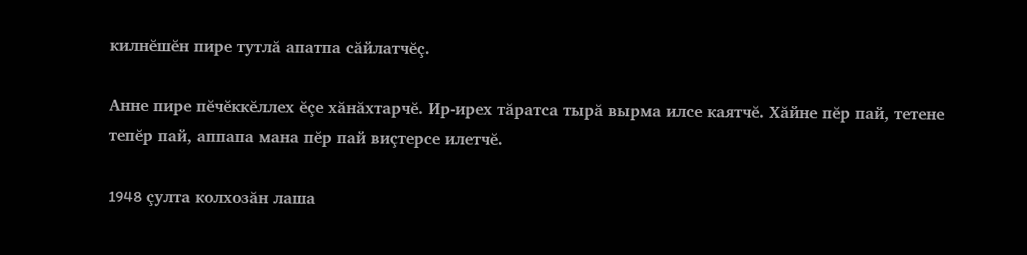килнĕшĕн пире тутлă апатпа сăйлатчĕç.

Анне пире пĕчĕккĕллех ĕçе хăнăхтарчĕ. Ир-ирех тăратса тырă вырма илсе каятчĕ. Хăйне пĕр пай, тетене тепĕр пай, аппапа мана пĕр пай виçтерсе илетчĕ.

1948 çулта колхозăн лаша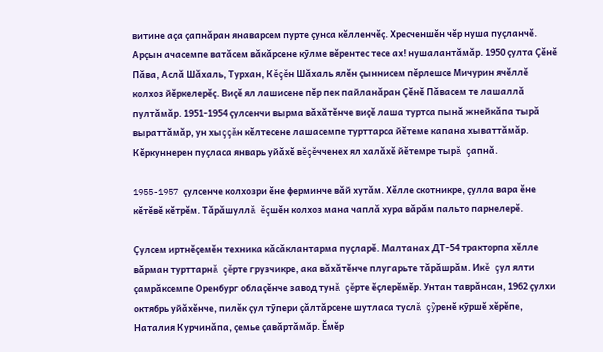витине аçа çапнăран янаварсем пурте çунса кĕлленчĕç. Хресченшĕн чĕр нуша пуçланчĕ. Арçын ачасемпе ватăсем вăкăрсене кỹлме вĕрентес тесе ах! нушалантăмăр. 1950 çулта Çĕнĕ Пăва, Аслă Шăхаль, Турхан, Кĕçĕн Шăхаль ялĕн çыннисем пĕрлешсе Мичурин ячĕллĕ колхоз йĕркелерĕç. Виçĕ ял лашисене пĕр пек пайланăран Çĕнĕ Пăвасем те лашаллă пултăмăр. 1951-1954 çулсенчи вырма вăхăтĕнче виçĕ лаша туртса пынă жнейкăпа тырă выраттăмăр, ун хыççăн кĕлтесене лашасемпе турттарса йĕтеме капана хываттăмăр. Кĕркуннерен пуçласа январь уйăхĕ вĕçĕчченех ял халăхĕ йĕтемре тырă çапнă.

1955-1957 çулсенче колхозри ĕне ферминче вăй хутăм. Хĕлле скотникре, çулла вара ĕне кĕтĕвĕ кĕтрĕм. Тăрăшуллă ĕçшĕн колхоз мана чаплă хура вăрăм пальто парнелерĕ.

Çулсем иртнĕçемĕн техника кăсăклантарма пуçларĕ. Малтанах ДТ-54 тракторпа хĕлле вăрман турттарнă çĕрте грузчикре, ака вăхăтĕнче плугарьте тăрăшрăм. Икĕ çул ялти çамрăксемпе Оренбург облаçĕнче завод тунă çĕрте ĕçлерĕмĕр. Унтан таврăнсан, 1962 çулхи октябрь уйăхĕнче, пилĕк çул тỹпери çăлтăрсене шутласа туслă çỹренĕ кỹршĕ хĕрĕпе, Наталия Курчинăпа, çемье çавăртăмăр. Ĕмĕр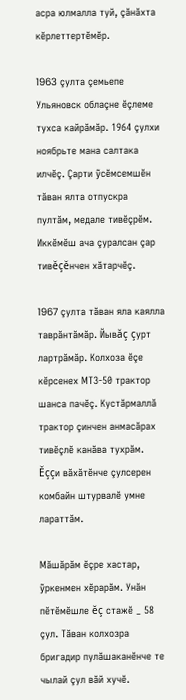асра юлмалла туй, çăнăхта кĕрлеттертĕмĕр.

1963 çулта çемьепе Ульяновск облаçне ĕçлеме тухса кайрăмăр. 1964 çулхи ноябрьте мана салтака илчĕç. Çарти ỹсĕмсемшĕн тăван ялта отпускра пултăм, медале тивĕçрĕм. Иккĕмĕш ача çуралсан çар тивĕçĕнчен хăтарчĕç.

1967 çулта тăван яла каялла таврăнтăмăр. Йывăç çурт лартрăмăр. Колхоза ĕçе кĕрсенех МТЗ-50 трактор шанса пачĕç. Кустăрмаллă трактор çинчен анмасăрах тивĕçлĕ канăва тухрăм. Ĕççи вăхăтĕнче çулсерен комбайн штурвалĕ умне лараттăм.

Мăшăрăм ĕçре хастар, ỹркенмен хĕрарăм. Унăн пĕтĕмĕшле ĕç стажĕ _ 58 çул. Тăван колхозра бригадир пулăшаканĕнче те чылай çул вăй хучĕ.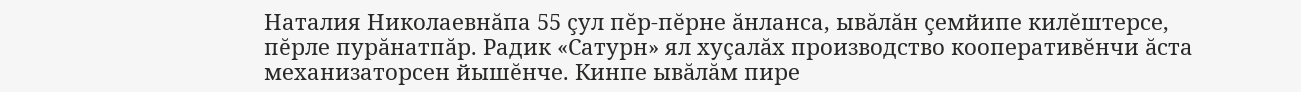Наталия Николаевнăпа 55 çул пĕр-пĕрне ăнланса, ывăлăн çемйипе килĕштерсе, пĕрле пурăнатпăр. Радик «Сатурн» ял хуçалăх производство кооперативĕнчи ăста механизаторсен йышĕнче. Кинпе ывăлăм пире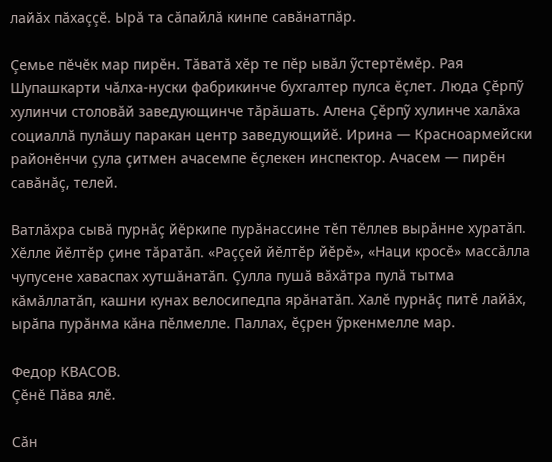лайăх пăхаççĕ. Ырă та сăпайлă кинпе савăнатпăр.

Çемье пĕчĕк мар пирĕн. Тăватă хĕр те пĕр ывăл ỹстертĕмĕр. Рая Шупашкарти чăлха-нуски фабрикинче бухгалтер пулса ĕçлет. Люда Çĕрпỹ хулинчи столовăй заведующинче тăрăшать. Алена Çĕрпỹ хулинче халăха социаллă пулăшу паракан центр заведующийĕ. Ирина — Красноармейски районĕнчи çула çитмен ачасемпе ĕçлекен инспектор. Ачасем — пирĕн савăнăç, телей.

Ватлăхра сывă пурнăç йĕркипе пурăнассине тĕп тĕллев вырăнне хуратăп. Хĕлле йĕлтĕр çине тăратăп. «Раççей йĕлтĕр йĕрĕ», «Наци кросĕ» массăлла чупусене хаваспах хутшăнатăп. Çулла пушă вăхăтра пулă тытма кăмăллатăп, кашни кунах велосипедпа ярăнатăп. Халĕ пурнăç питĕ лайăх, ырăпа пурăнма кăна пĕлмелле. Паллах, ĕçрен ỹркенмелле мар.

Федор КВАСОВ.
Çĕнĕ Пăва ялĕ.

Сăн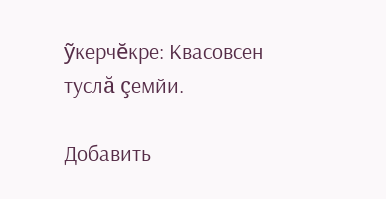ỹкерчĕкре: Квасовсен туслă çемйи.

Добавить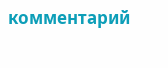комментарий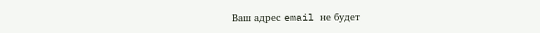Ваш адрес email не будет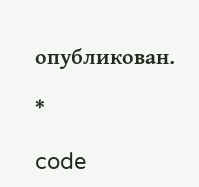опубликован.

*

code